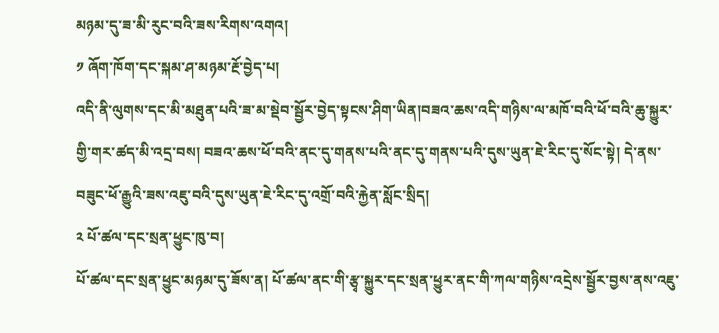མཉམ་དུ་ཟ་མི་རུང་བའི་ཟས་རིགས་འགའ།
༡ ཞོག་ཁོག་དང་སྐམ་ཤ་མཉམ་རྔོ་བྱེད་པ།
འདི་ནི་ལུགས་དང་མི་མཐུན་པའི་ཟ་མ་སྡེབ་སྦྱོར་བྱེད་སྟངས་ཤིག་ཡིན།བཟའ་ཆས་འདི་གཉིས་ལ་མཁོ་བའི་ཕོ་བའི་ཆུ་སྐྱུར་གྱི་གར་ཚད་མི་འདྲ་བས། བཟའ་ཆས་ཕོ་བའི་ནང་དུ་གནས་པའི་ནང་དུ་གནས་པའི་དུས་ཡུན་ཇེ་རིང་དུ་སོང་སྟེ། དེ་ནས་བཟུང་ཕོ་རྒྱུའི་ཟས་འཇུ་བའི་དུས་ཡུན་ཇེ་རིང་དུ་འགྲོ་བའི་རྐྱེན་སློང་སྲིད།
༢ པོ་ཚལ་དང་སྲན་ཕྱུང་ཁུ་བ།
པོ་ཚལ་དང་སྲན་ཕྱུང་མཉམ་དུ་ཟོས་ན། པོ་ཚལ་ནང་གི་རྩྭ་སྐྱུར་དང་སྲན་ཕྱུར་ནང་གི་ཀལ་གཉིས་འདྲེས་སྦྱོར་བྱས་ནས་འཇུ་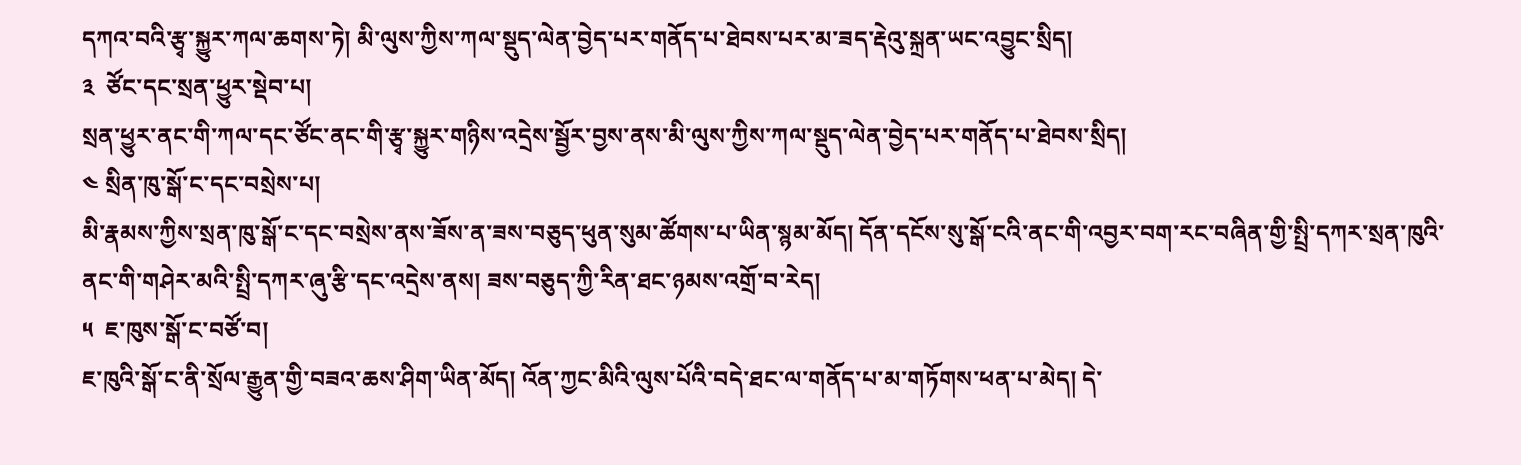དཀའ་བའི་རྩྭ་སྐྱུར་ཀལ་ཆགས་ཏེ། མི་ལུས་ཀྱིས་ཀལ་སྡུད་ལེན་བྱེད་པར་གནོད་པ་ཐེབས་པར་མ་ཟད་རྡེའུ་སྐྲན་ཡང་འབྱུང་སྲིད།
༣  ཙོང་དང་སྲན་ཕྱུར་སྡེབ་པ།
སྲན་ཕྱུར་ནང་གི་ཀལ་དང་ཙོང་ནང་གི་རྩྭ་སྐྱུར་གཉིས་འདྲེས་སྦྱོར་བྱས་ནས་མི་ལུས་ཀྱིས་ཀལ་སྡུད་ལེན་བྱེད་པར་གནོད་པ་ཐེབས་སྲིད།
༤ སྲིན་ཁུ་སྒོ་ང་དང་བསྲེས་པ།
མི་རྣམས་ཀྱིས་སྲན་ཁུ་སྒོ་ང་དང་བསྲེས་ནས་ཟོས་ན་ཟས་བཅུད་ཕུན་སུམ་ཚོགས་པ་ཡིན་སྙམ་མོད། དོན་དངོས་སུ་སྒོ་ངའི་ནང་གི་འབྱར་བག་རང་བཞིན་གྱི་སྤྲི་དཀར་སྲན་ཁུའི་ནང་གི་གཤེར་མའི་སྤྲི་དཀར་ཞུ་རྩི་དང་འདྲེས་ནས། ཟས་བཅུད་ཀྱི་རིན་ཐང་ཉམས་འགྲོ་བ་རེད།
༥  ཇ་ཁུས་སྒོ་ང་བཙོ་བ།
ཇ་ཁུའི་སྒོ་ང་ནི་སྲོལ་རྒྱུན་གྱི་བཟའ་ཆས་ཤིག་ཡིན་མོད། འོན་ཀྱང་མིའི་ལུས་པོའི་བདེ་ཐང་ལ་གནོད་པ་མ་གཏོགས་ཕན་པ་མེད། དེ་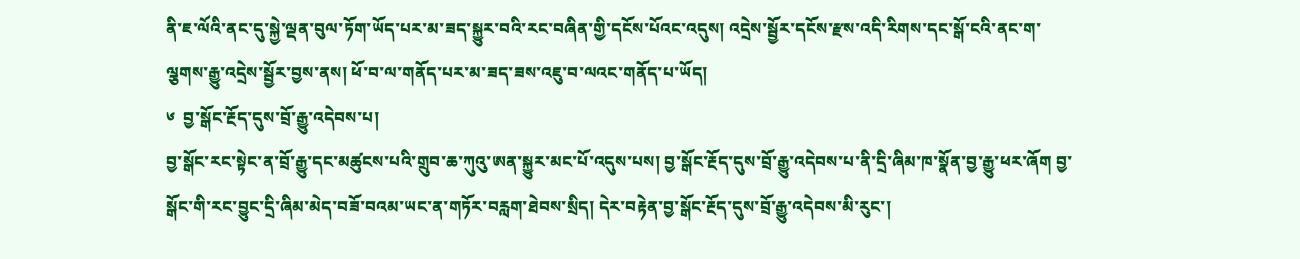ནི་ཇ་ལོའི་ནང་དུ་སྐྱེ་ལྡན་བུལ་ཏོག་ཡོད་པར་མ་ཟད་སྐྱུར་བའི་རང་བཞིན་གྱི་དངོས་པོའང་འདུས། འདྲེས་སྦྱོར་དངོས་རྫས་འདི་རིགས་དང་སྒོ་ངའི་ནང་ག་ལྕགས་རྒྱུ་འདྲེས་སྦྱོར་བྱས་ནས། ཕོ་བ་ལ་གནོད་པར་མ་ཟད་ཟས་འཇུ་བ་ལའང་གནོད་པ་ཡོད།
༦  བྱ་སྒོང་རྔོད་དུས་བྲོ་རྒྱུ་འདེབས་པ།
བྱ་སྒོང་རང་སྟེང་ན་བྲོ་རྒྱུ་དང་མཚུངས་པའི་གྲུབ་ཆ་ཀུའུ་ཨན་སྐྱུར་མང་པོ་འདུས་པས། བྱ་སྒོང་རྔོད་དུས་བྲོ་རྒྱུ་འདེབས་པ་ནི་དྲི་ཞིམ་ཁ་སྣོན་བྱ་རྒྱུ་ཕར་ཞོག བྱ་སྒོང་གི་རང་བྱུང་དྲི་ཞིམ་མེད་བཟོ་བའམ་ཡང་ན་གཏོར་བརླག་ཐེབས་སྲིད། དེར་བརྟེན་བྱ་སྒོང་རྔོད་དུས་བྲོ་རྒྱུ་འདེབས་མི་རུང་།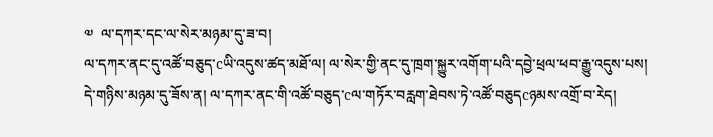༧  ལ་དཀར་དང་ལ་སེར་མཉམ་དུ་ཟ་བ།
ལ་དཀར་ནང་དུ་འཚོ་བཅུད་cཡི་འདུས་ཚད་མཐོ་ལ། ལ་སེར་གྱི་ནང་དུ་ཁྲག་སྐྱུར་འགོག་པའི་དབྱེ་ཕྲལ་ཕབ་རྒྱུ་འདུས་པས། དེ་གཉིས་མཉམ་དུ་ཟོས་ན། ལ་དཀར་ནང་གི་འཚོ་བཅུད་cལ་གཏོར་བརླག་ཐེབས་ཏེ་འཚོ་བཅུདcཉམས་འགྲོ་བ་རེད།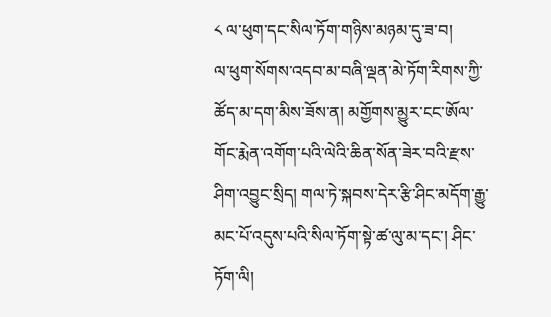༨ ལ་ཕུག་དང་སིལ་ཏོག་གཉིས་མཉམ་དུ་ཟ་བ།
ལ་ཕུག་སོགས་འདབ་མ་བཞི་ལྡན་མེ་ཏོག་རིགས་ཀྱི་ཚོད་མ་དག་མིས་ཟོས་ན། མགྱོགས་མྱུར་ངང་ཨོལ་གོང་རྨེན་འགོག་པའི་ལེའི་ཆིན་སོན་ཟེར་བའི་རྫས་ཤིག་འབྱུང་སྲིད། གལ་ཏེ་སྐབས་དེར་རྩི་ཤིང་མདོག་རྒྱུ་མང་པོ་འདུས་པའི་སིལ་ཏོག་སྟེ་ཚ་ལུ་མ་དང་། ཤིང་ཏོག་ལི།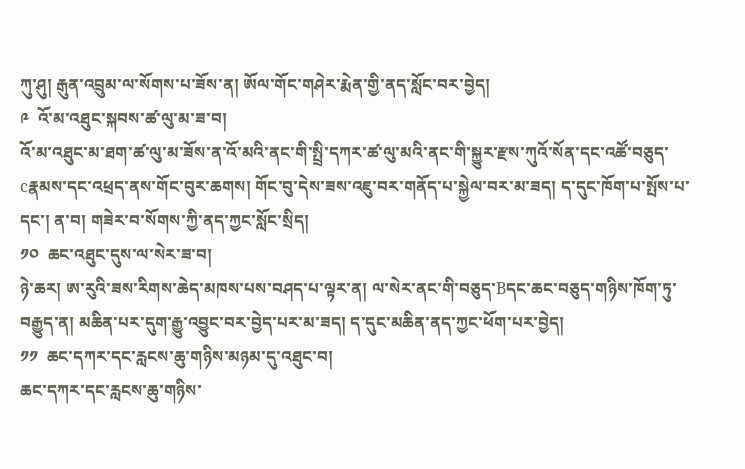ཀུ་ཤུ། རྒུན་འབྲུམ་ལ་སོགས་པ་ཟོས་ན། ཨོལ་གོང་གཤེར་རྨེན་གྱི་ནད་སློང་བར་བྱེད།
༩  འོ་མ་འཐུང་སྐབས་ཚ་ལུ་མ་ཟ་བ།
འོ་མ་འཐུང་མ་ཐག་ཚ་ལུ་མ་ཟོས་ན་འོ་མའི་ནང་གི་སྤྲི་དཀར་ཚ་ལུ་མའི་ནང་གི་སྐྱུར་རྫས་ཀུའོ་སོན་དང་འཚོ་བཅུད་cརྣམས་དང་འཕྲད་ནས་གོང་བུར་ཆགས། གོང་བུ་དེས་ཟས་འཇུ་བར་གནོད་པ་སྐྱེལ་བར་མ་ཟད། ད་དུང་ཁོག་པ་སྤོས་པ་དང་། ན་བ། གཟེར་བ་སོགས་ཀྱི་ནད་ཀྱང་སློང་སྲིད།
༡༠  ཆང་འཐུང་དུས་ལ་སེར་ཟ་བ།
ཉེ་ཆར། ཨ་རུའི་ཟས་རིགས་ཆེད་མཁས་པས་བཤད་པ་ལྟར་ན། ལ་སེར་ནང་གི་བཅུད་Bདང་ཆང་བཅུད་གཉིས་ཁོག་ཏུ་བརྒྱུད་ན། མཆིན་པར་དུག་རྒྱུ་འབྱུང་བར་བྱེད་པར་མ་ཟད། ད་དུང་མཆིན་ནད་ཀྱང་ཕོག་པར་བྱེད།
༡༡  ཆང་དཀར་དང་རླངས་ཆུ་གཉིས་མཉམ་དུ་འཐུང་བ།
ཆང་དཀར་དང་རླངས་ཆུ་གཉིས་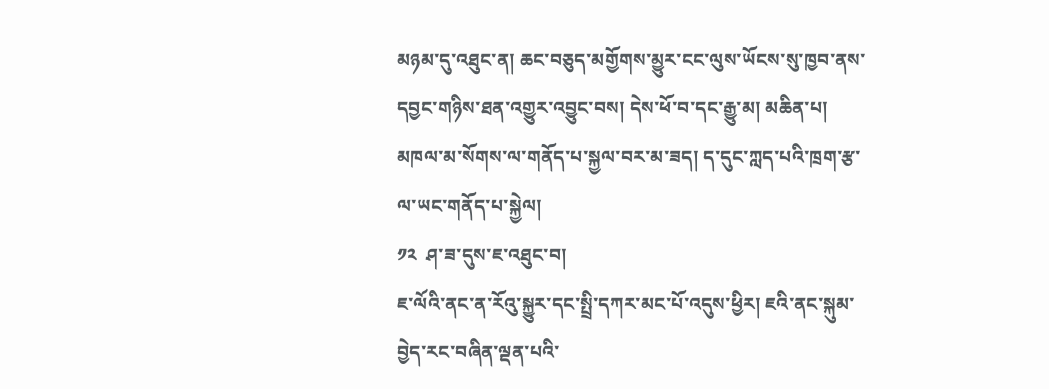མཉམ་དུ་འཐུང་ན། ཆང་བཅུད་མགྱོགས་མྱུར་ངང་ལུས་ཡོངས་སུ་ཁྱབ་ནས་དབྱང་གཉིས་ཐན་འགྱུར་འབྱུང་བས། དེས་ཕོ་བ་དང་རྒྱུ་མ། མཆིན་པ། མཁལ་མ་སོགས་ལ་གནོད་པ་སྐྱལ་བར་མ་ཟད། ད་དུང་ཀླད་པའི་ཁྲག་རྩ་ལ་ཡང་གནོད་པ་སྐྱེལ།
༡༢  ཤ་ཟ་དུས་ཇ་འཐུང་བ།
ཇ་ལོའི་ནང་ན་རོའུ་སྐྱུར་དང་སྤྲི་དཀར་མང་པོ་འདུས་ཕྱིར། ཇའི་ནང་སྐུམ་བྱེད་རང་བཞིན་ལྡན་པའི་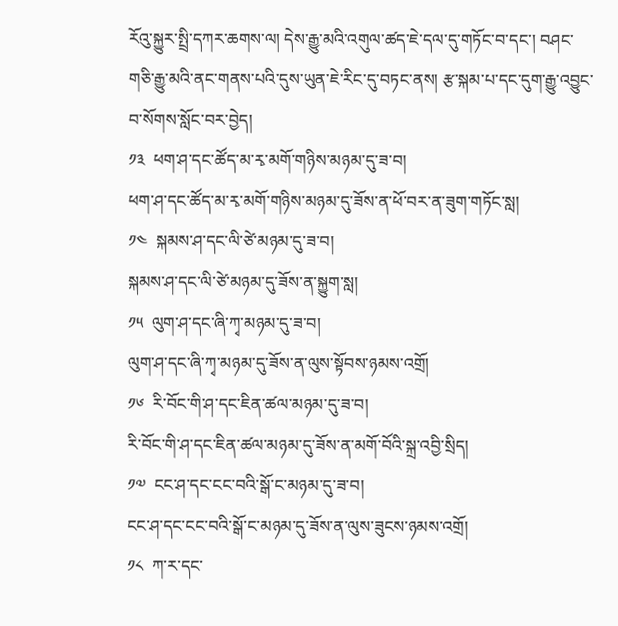རོའུ་སྐྱུར་སྤྲི་དཀར་ཆགས་ལ། དེས་རྒྱུ་མའི་འགུལ་ཚད་ཇེ་དལ་དུ་གཏོང་བ་དང་། བཤང་གཅི་རྒྱུ་མའི་ནང་གནས་པའི་དུས་ཡུན་ཇེ་རིང་དུ་བཏང་ནས། རྩ་སྐམ་པ་དང་དུག་རྒྱུ་འབྱུང་བ་སོགས་སློང་བར་བྱེད།
༡༣  ཕག་ཤ་དང་ཚོད་མ་རྭ་མགོ་གཉིས་མཉམ་དུ་ཟ་བ།
ཕག་ཤ་དང་ཚོད་མ་རྭ་མགོ་གཉིས་མཉམ་དུ་ཟོས་ན་ཕོ་བར་ན་ཟུག་གཏོང་སླ།
༡༤  སྐམས་ཤ་དང་ལི་ཙེ་མཉམ་དུ་ཟ་བ།
སྐམས་ཤ་དང་ལི་ཙེ་མཉམ་དུ་ཟོས་ན་སྐྱུག་སླ།
༡༥  ལུག་ཤ་དང་ཞི་ཀྭ་མཉམ་དུ་ཟ་བ།
ལུག་ཤ་དང་ཞི་ཀྭ་མཉམ་དུ་ཟོས་ན་ལུས་སྟོབས་ཉམས་འགྲོ།
༡༦  རི་བོང་གི་ཤ་དང་ཇིན་ཚལ་མཉམ་དུ་ཟ་བ།
རི་བོང་གི་ཤ་དང་ཇིན་ཚལ་མཉམ་དུ་ཟོས་ན་མགོ་བོའི་སྐྲ་འབྱི་སྲིད།
༡༧  ངང་ཤ་དང་ངང་བའི་སྒོ་ང་མཉམ་དུ་ཟ་བ།
ངང་ཤ་དང་ངང་བའི་སྒོ་ང་མཉམ་དུ་ཟོས་ན་ལུས་ཟུངས་ཉམས་འགྲོ།
༡༨  ཀ་ར་དང་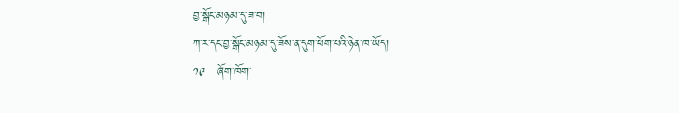བྱ་སྒོང་མཉམ་དུ་ཟ་བ།
ཀ་ར་དང་བྱ་སྒོང་མཉམ་དུ་ཟོས་ན་དུག་ཕོག་པའི་ཉེན་ཁ་ཡོད།
༡༩   ཞོག་ཁོག་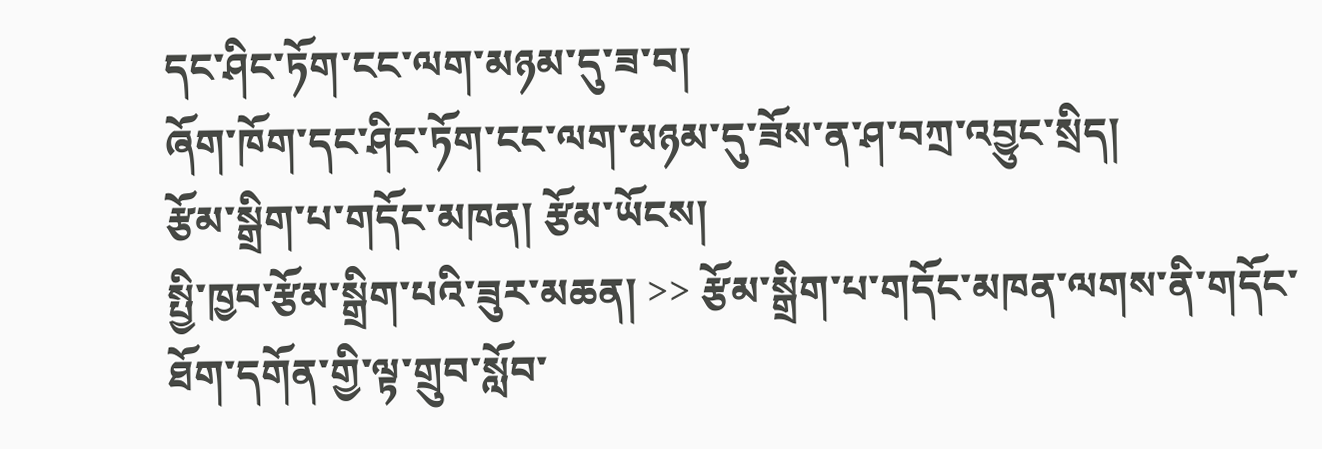དང་ཤིང་ཏོག་ངང་ལག་མཉམ་དུ་ཟ་བ།
ཞོག་ཁོག་དང་ཤིང་ཏོག་ངང་ལག་མཉམ་དུ་ཟོས་ན་ཤ་བཀྲ་འབྱུང་སྲིད།
རྩོམ་སྒྲིག་པ་གདོང་མཁན། རྩོམ་ཡོངས།
སྤྱི་ཁྱབ་རྩོམ་སྒྲིག་པའི་ཟུར་མཆན། >> རྩོམ་སྒྲིག་པ་གདོང་མཁན་ལགས་ནི་གདོང་ཐོག་དགོན་གྱི་ལྟ་གྲུབ་སློབ་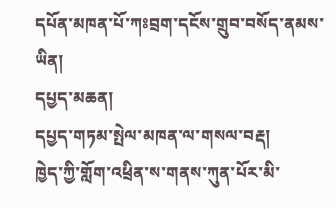དཔོན་མཁན་པོ་ཀཿབྲག་དངོས་གྲུབ་བསོད་ནམས་ཡིན།
དཔྱད་མཆན།
དཔྱད་གཏམ་སྤེལ་མཁན་ལ་གསལ་བརྡ།
ཁྱེད་ཀྱི་གློག་འཕྲིན་ས་གནས་ཀུན་པོར་མི་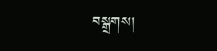བསྒྲགས།